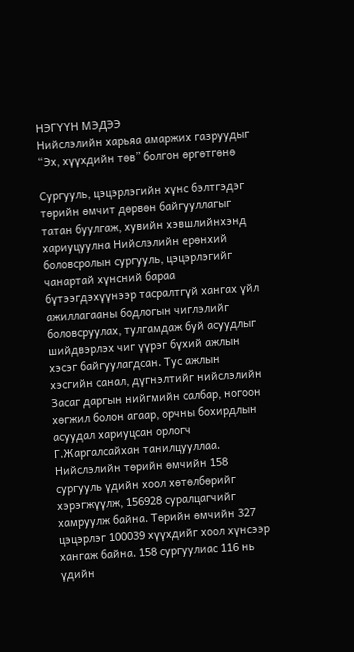НЭГҮҮН МЭДЭЭ
Нийслэлийн харьяа амаржих газруудыг “Эх, хүүхдийн төв” болгон өргөтгөнө

Сургууль, цэцэрлэгийн хүнс бэлтгэдэг төрийн өмчит дөрвөн байгууллагыг татан буулгаж, хувийн хэвшлийнхэнд хариуцуулна Нийслэлийн ерөнхий боловсролын сургууль, цэцэрлэгийг чанартай хүнсний бараа бүтээгдэхүүнээр тасралтгүй хангах үйл ажиллагааны бодлогын чиглэлийг боловсруулах, тулгамдаж буй асуудлыг шийдвэрлэх чиг үүрэг бүхий ажлын хэсэг байгуулагдсан. Тус ажлын хэсгийн санал, дүгнэлтийг нийслэлийн Засаг даргын нийгмийн салбар, ногоон хөгжил болон агаар, орчны бохирдлын асуудал хариуцсан орлогч Г.Жаргалсайхан танилцууллаа. Нийслэлийн төрийн өмчийн 158 сургууль үдийн хоол хөтөлбөрийг хэрэгжүүлж, 156928 суралцагчийг хамруулж байна. Төрийн өмчийн 327 цэцэрлэг 100039 хүүхдийг хоол хүнсээр хангаж байна. 158 сургуулиас 116 нь үдийн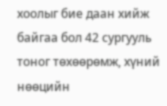хоолыг бие даан хийж байгаа бол 42 сургууль тоног төхөөрөмж, хүний нөөцийн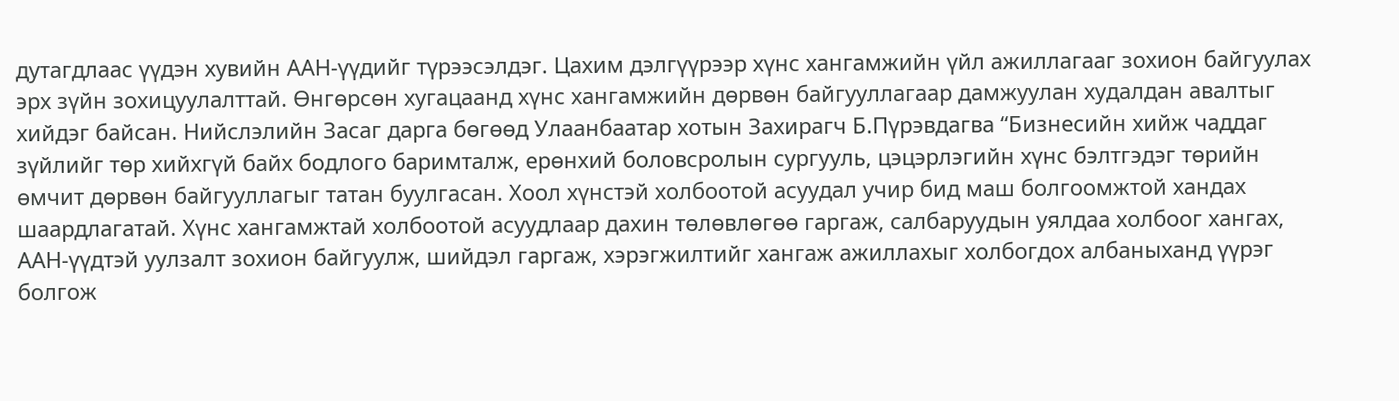дутагдлаас үүдэн хувийн ААН-үүдийг түрээсэлдэг. Цахим дэлгүүрээр хүнс хангамжийн үйл ажиллагааг зохион байгуулах эрх зүйн зохицуулалттай. Өнгөрсөн хугацаанд хүнс хангамжийн дөрвөн байгууллагаар дамжуулан худалдан авалтыг хийдэг байсан. Нийслэлийн Засаг дарга бөгөөд Улаанбаатар хотын Захирагч Б.Пүрэвдагва “Бизнесийн хийж чаддаг зүйлийг төр хийхгүй байх бодлого баримталж, ерөнхий боловсролын сургууль, цэцэрлэгийн хүнс бэлтгэдэг төрийн өмчит дөрвөн байгууллагыг татан буулгасан. Хоол хүнстэй холбоотой асуудал учир бид маш болгоомжтой хандах шаардлагатай. Хүнс хангамжтай холбоотой асуудлаар дахин төлөвлөгөө гаргаж, салбаруудын уялдаа холбоог хангах, ААН-үүдтэй уулзалт зохион байгуулж, шийдэл гаргаж, хэрэгжилтийг хангаж ажиллахыг холбогдох албаныханд үүрэг болгож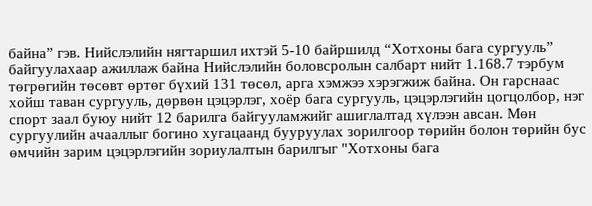байна” гэв. Нийслэлийн нягтаршил ихтэй 5-10 байршилд “Хотхоны бага сургууль” байгуулахаар ажиллаж байна Нийслэлийн боловсролын салбарт нийт 1.168.7 тэрбум төгрөгийн төсөвт өртөг бүхий 131 төсөл, арга хэмжээ хэрэгжиж байна. Он гарснаас хойш таван сургууль, дөрвөн цэцэрлэг, хоёр бага сургууль, цэцэрлэгийн цогцолбор, нэг спорт заал буюу нийт 12 барилга байгууламжийг ашиглалтад хүлээн авсан. Мөн сургуулийн ачааллыг богино хугацаанд бууруулах зорилгоор төрийн болон төрийн бус өмчийн зарим цэцэрлэгийн зориулалтын барилгыг "Хотхоны бага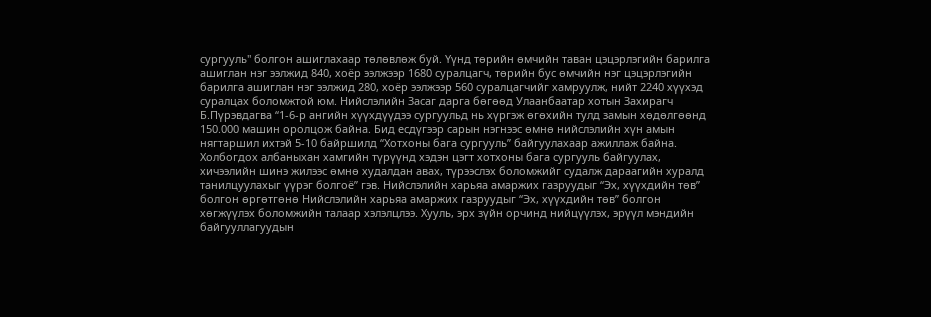сургууль" болгон ашиглахаар төлөвлөж буй. Үүнд төрийн өмчийн таван цэцэрлэгийн барилга ашиглан нэг ээлжид 840, хоёр ээлжээр 1680 суралцагч, төрийн бус өмчийн нэг цэцэрлэгийн барилга ашиглан нэг ээлжид 280, хоёр ээлжээр 560 суралцагчийг хамруулж, нийт 2240 хүүхэд суралцах боломжтой юм. Нийслэлийн Засаг дарга бөгөөд Улаанбаатар хотын Захирагч Б.Пүрэвдагва “1-6-р ангийн хүүхдүүдээ сургуульд нь хүргэж өгөхийн тулд замын хөдөлгөөнд 150.000 машин оролцож байна. Бид есдүгээр сарын нэгнээс өмнө нийслэлийн хүн амын нягтаршил ихтэй 5-10 байршилд “Хотхоны бага сургууль” байгуулахаар ажиллаж байна. Холбогдох албаныхан хамгийн түрүүнд хэдэн цэгт хотхоны бага сургууль байгуулах, хичээлийн шинэ жилээс өмнө худалдан авах, түрээслэх боломжийг судалж дараагийн хуралд танилцуулахыг үүрэг болгоё” гэв. Нийслэлийн харьяа амаржих газруудыг “Эх, хүүхдийн төв” болгон өргөтгөнө Нийслэлийн харьяа амаржих газруудыг “Эх, хүүхдийн төв” болгон хөгжүүлэх боломжийн талаар хэлэлцлээ. Хууль, эрх зүйн орчинд нийцүүлэх, эрүүл мэндийн байгууллагуудын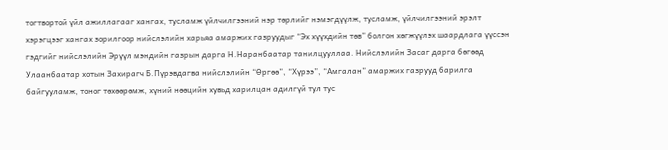тогтвортой үйл ажиллагааг хангах, тусламж үйлчилгээний нэр төрлийг нэмэгдүүлж, тусламж, үйлчилгээний эрэлт хэрэгцээг хангах зорилгоор нийслэлийн харьяа амаржих газруудыг “Эх хүүхдийн төв” болгон хөгжүүлэх шаардлага үүссэн гэдгийг нийслэлийн Эрүүл мэндийн газрын дарга Н.Наранбаатар танилцууллаа. Нийслэлийн Засаг дарга бөгөөд Улаанбаатар хотын Захирагч Б.Пүрэвдагва нийслэлийн “Өргөө”, “Хүрээ”, “Амгалан” амаржих газрууд барилга байгууламж, тоног төхөөрөмж, хүний нөөцийн хувьд харилцан адилгүй тул тус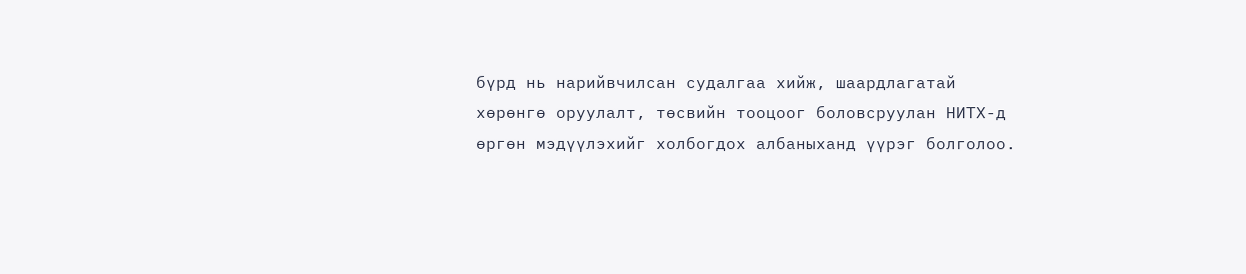бүрд нь нарийвчилсан судалгаа хийж, шаардлагатай хөрөнгө оруулалт, төсвийн тооцоог боловсруулан НИТХ-д өргөн мэдүүлэхийг холбогдох албаныханд үүрэг болголоо.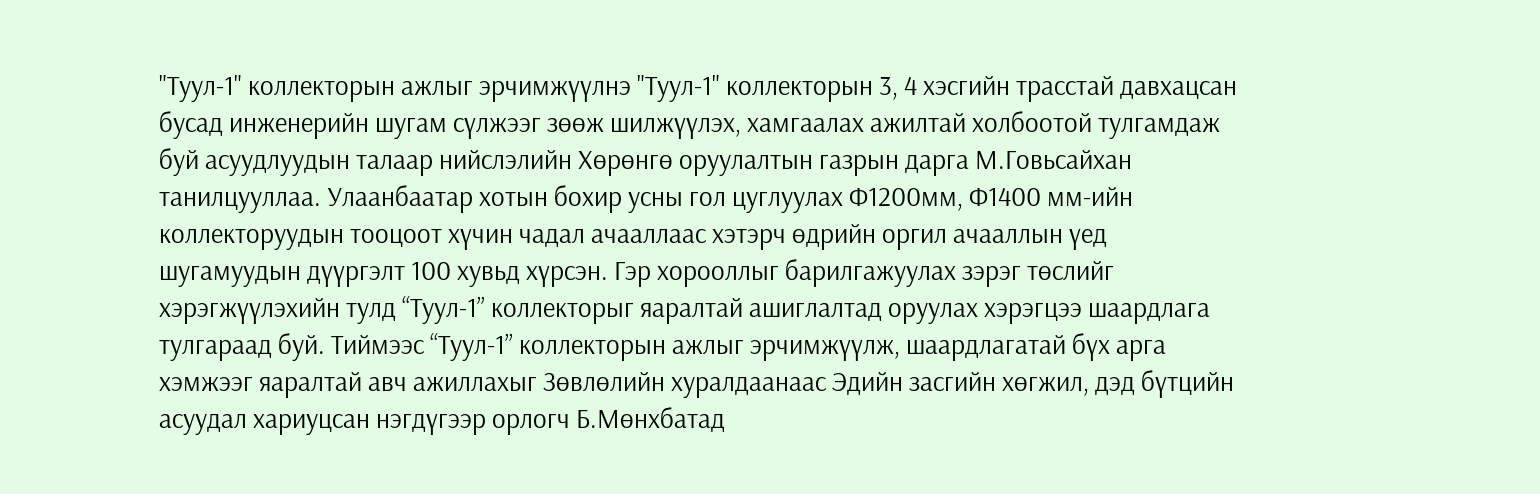"Туул-1" коллекторын ажлыг эрчимжүүлнэ "Туул-1" коллекторын 3, 4 хэсгийн трасстай давхацсан бусад инженерийн шугам сүлжээг зөөж шилжүүлэх, хамгаалах ажилтай холбоотой тулгамдаж буй асуудлуудын талаар нийслэлийн Хөрөнгө оруулалтын газрын дарга М.Говьсайхан танилцууллаа. Улаанбаатар хотын бохир усны гол цуглуулах Ф1200мм, Ф1400 мм-ийн коллекторуудын тооцоот хүчин чадал ачааллаас хэтэрч өдрийн оргил ачааллын үед шугамуудын дүүргэлт 100 хувьд хүрсэн. Гэр хорооллыг барилгажуулах зэрэг төслийг хэрэгжүүлэхийн тулд “Туул-1” коллекторыг яаралтай ашиглалтад оруулах хэрэгцээ шаардлага тулгараад буй. Тиймээс “Туул-1” коллекторын ажлыг эрчимжүүлж, шаардлагатай бүх арга хэмжээг яаралтай авч ажиллахыг Зөвлөлийн хуралдаанаас Эдийн засгийн хөгжил, дэд бүтцийн асуудал хариуцсан нэгдүгээр орлогч Б.Мөнхбатад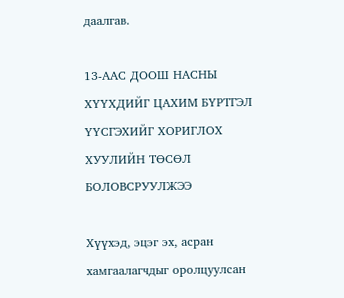даалгав.

13-ААС ДООШ НАСНЫ ХҮҮХДИЙГ ЦАХИМ БҮРТГЭЛ ҮҮСГЭХИЙГ ХОРИГЛОХ ХУУЛИЙН ТӨСӨЛ БОЛОВСРУУЛЖЭЭ

Хүүхэд, эцэг эх, асран хамгаалагчдыг оролцуулсан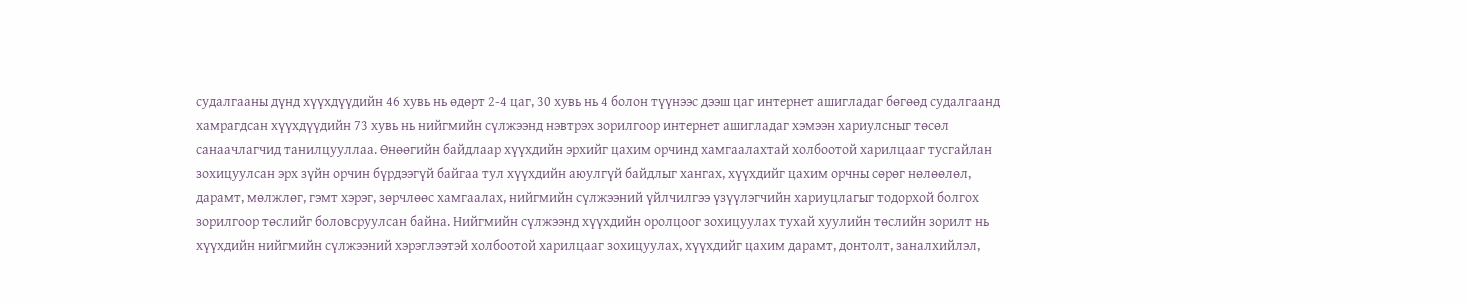судалгааны дүнд хүүхдүүдийн 46 хувь нь өдөрт 2-4 цаг, 30 хувь нь 4 болон түүнээс дээш цаг интернет ашигладаг бөгөөд судалгаанд хамрагдсан хүүхдүүдийн 73 хувь нь нийгмийн сүлжээнд нэвтрэх зорилгоор интернет ашигладаг хэмээн хариулсныг төсөл санаачлагчид танилцууллаа. Өнөөгийн байдлаар хүүхдийн эрхийг цахим орчинд хамгаалахтай холбоотой харилцааг тусгайлан зохицуулсан эрх зүйн орчин бүрдээгүй байгаа тул хүүхдийн аюулгүй байдлыг хангах, хүүхдийг цахим орчны сөрөг нөлөөлөл, дарамт, мөлжлөг, гэмт хэрэг, зөрчлөөс хамгаалах, нийгмийн сүлжээний үйлчилгээ үзүүлэгчийн хариуцлагыг тодорхой болгох зорилгоор төслийг боловсруулсан байна. Нийгмийн сүлжээнд хүүхдийн оролцоог зохицуулах тухай хуулийн төслийн зорилт нь хүүхдийн нийгмийн сүлжээний хэрэглээтэй холбоотой харилцааг зохицуулах, хүүхдийг цахим дарамт, донтолт, заналхийлэл,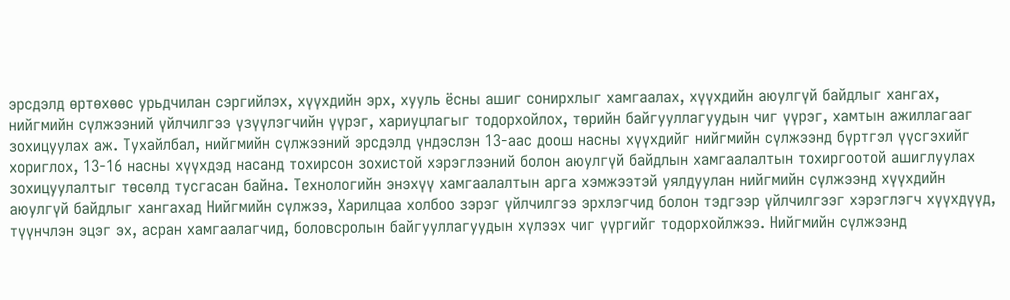эрсдэлд өртөхөөс урьдчилан сэргийлэх, хүүхдийн эрх, хууль ёсны ашиг сонирхлыг хамгаалах, хүүхдийн аюулгүй байдлыг хангах, нийгмийн сүлжээний үйлчилгээ үзүүлэгчийн үүрэг, хариуцлагыг тодорхойлох, төрийн байгууллагуудын чиг үүрэг, хамтын ажиллагааг зохицуулах аж. Тухайлбал, нийгмийн сүлжээний эрсдэлд үндэслэн 13-аас доош насны хүүхдийг нийгмийн сүлжээнд бүртгэл үүсгэхийг хориглох, 13-16 насны хүүхдэд насанд тохирсон зохистой хэрэглээний болон аюулгүй байдлын хамгаалалтын тохиргоотой ашиглуулах зохицуулалтыг төсөлд тусгасан байна. Технологийн энэхүү хамгаалалтын арга хэмжээтэй уялдуулан нийгмийн сүлжээнд хүүхдийн аюулгүй байдлыг хангахад Нийгмийн сүлжээ, Харилцаа холбоо зэрэг үйлчилгээ эрхлэгчид болон тэдгээр үйлчилгээг хэрэглэгч хүүхдүүд, түүнчлэн эцэг эх, асран хамгаалагчид, боловсролын байгууллагуудын хүлээх чиг үүргийг тодорхойлжээ. Нийгмийн сүлжээнд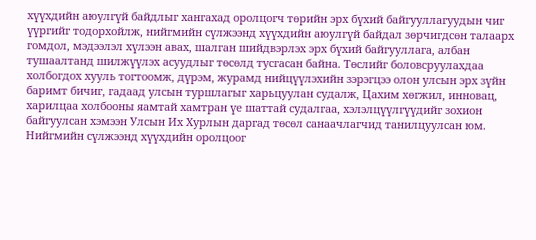хүүхдийн аюулгүй байдлыг хангахад оролцогч төрийн эрх бүхий байгууллагуудын чиг үүргийг тодорхойлж, нийгмийн сүлжээнд хүүхдийн аюулгүй байдал зөрчигдсөн талаарх гомдол, мэдээлэл хүлээн авах, шалган шийдвэрлэх эрх бүхий байгууллага, албан тушаалтанд шилжүүлэх асуудлыг төсөлд тусгасан байна. Төслийг боловсруулахдаа холбогдох хууль тогтоомж, дүрэм, журамд нийцүүлэхийн зэрэгцээ олон улсын эрх зүйн баримт бичиг, гадаад улсын туршлагыг харьцуулан судалж, Цахим хөгжил, инновац, харилцаа холбооны яамтай хамтран үе шаттай судалгаа, хэлэлцүүлгүүдийг зохион байгуулсан хэмээн Улсын Их Хурлын даргад төсөл санаачлагчид танилцуулсан юм. Нийгмийн сүлжээнд хүүхдийн оролцоог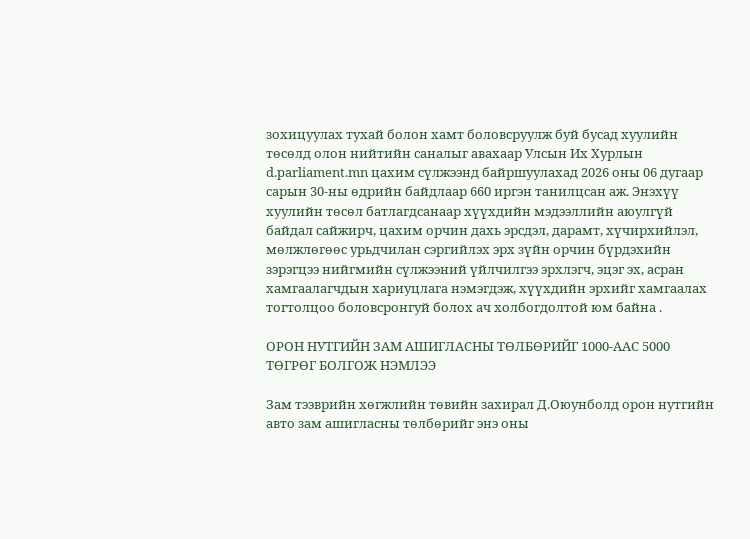зохицуулах тухай болон хамт боловсруулж буй бусад хуулийн төсөлд олон нийтийн саналыг авахаар Улсын Их Хурлын d.parliament.mn цахим сүлжээнд байршуулахад 2026 оны 06 дугаар сарын 30-ны өдрийн байдлаар 660 иргэн танилцсан аж. Энэхүү хуулийн төсөл батлагдсанаар хүүхдийн мэдээллийн аюулгүй байдал сайжирч, цахим орчин дахь эрсдэл, дарамт, хүчирхийлэл, мөлжлөгөөс урьдчилан сэргийлэх эрх зүйн орчин бүрдэхийн зэрэгцээ нийгмийн сүлжээний үйлчилгээ эрхлэгч, эцэг эх, асран хамгаалагчдын хариуцлага нэмэгдэж, хүүхдийн эрхийг хамгаалах тогтолцоо боловсронгуй болох ач холбогдолтой юм байна .

ОРОН НУТГИЙН ЗАМ АШИГЛАСНЫ ТӨЛБӨРИЙГ 1000-AAС 5000 ТӨГРӨГ БОЛГОЖ НЭМЛЭЭ

Зам тээврийн хөгжлийн төвийн захирал Д.Оюунболд орон нутгийн авто зам ашигласны төлбөрийг энэ оны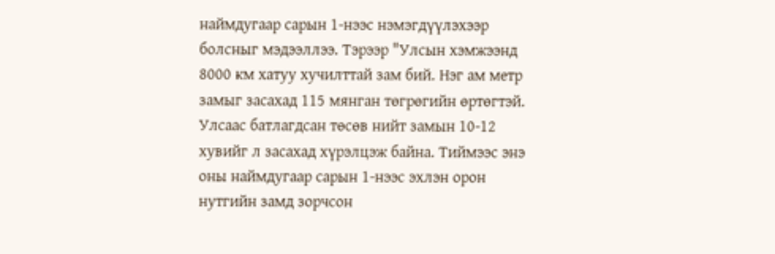наймдугаар сарын 1-нээс нэмэгдүүлэхээр болсныг мэдээллээ. Тэрээр "Улсын хэмжээнд 8000 км хатуу хучилттай зам бий. Нэг ам метр замыг засахад 115 мянган төгрөгийн өртөгтэй. Улсаас батлагдсан төсөв нийт замын 10-12 хувийг л засахад хүрэлцэж байна. Тиймээс энэ оны наймдугаар сарын 1-нээс эхлэн орон нутгийн замд зорчсон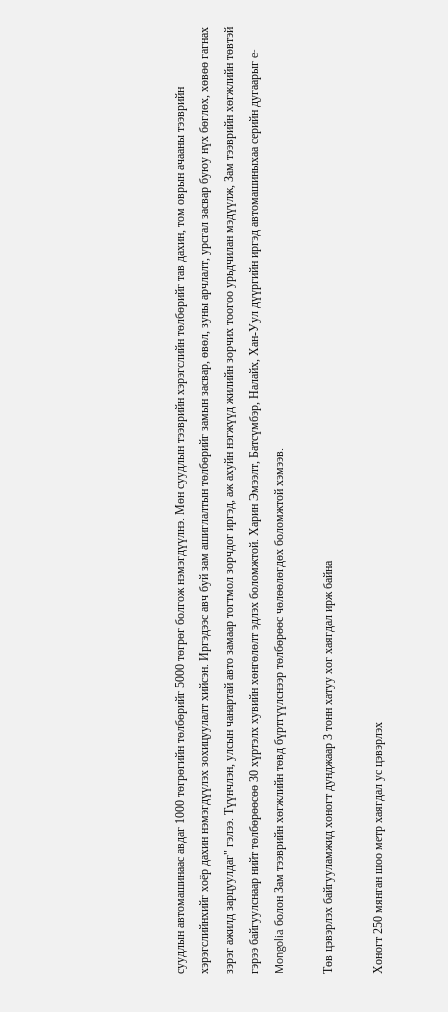суудлын автомашинаас авдаг 1000 төгрөгийн төлбөрийг 5000 төгрөг болгож нэмэгдүүлнэ. Мөн суудлын тээврийн хэрэгслийн төлбөрийг тав дахин, том оврын ачааны тээврийн хэрэгслийнхийг хоёр дахин нэмэгдүүлэх зохицуулалт хийсэн. Иргэдээс авч буй зам ашиглалтын төлбөрийг замын засвар, өвөл, зуны арчлалт, урсгал засвар буюу нүх бөглөх, хөвөө гагнах зэрэг ажилд зарцуулдаг" гэлээ. Түүнчлэн, улсын чанартай авто замаар тогтмол зорчдог иргэд, аж ахуйн нэгжүүд жилийн зорчих тоогоо урьдчилан мэдүүлж, Зам тээврийн хөгжлийн төвтэй гэрээ байгуулснаар нийт төлбөрөөсөө 30 хүртэлх хувийн хөнгөлөлт эдлэх боломжтой. Харин Эмээлт, Батсүмбэр, Налайх, Хан-Уул дүүргийн иргэд автомашиныхаа серийн дугаарыг e-Mongolia болон Зам тээврийн хөгжлийн төвд бүртгүүлснээр төлбөрөөс чөлөөлөгдөх боломжтой хэмээв.

Төв цэвэрлэх байгууламжид хоногт дунджаар 3 тонн хатуу хог хаягдал ирж байна

Хоногт 250 мянган шоо метр хаягдал ус цэвэрлэх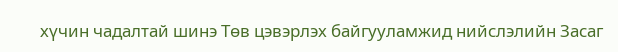хүчин чадалтай шинэ Төв цэвэрлэх байгууламжид нийслэлийн Засаг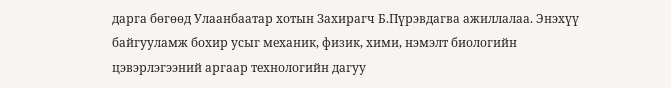дарга бөгөөд Улаанбаатар хотын Захирагч Б.Пүрэвдагва ажиллалаа. Энэхүү байгууламж бохир усыг механик, физик, хими, нэмэлт биологийн цэвэрлэгээний аргаар технологийн дагуу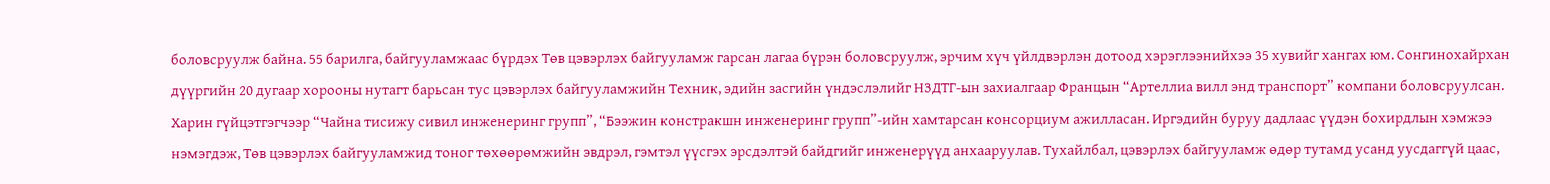боловсруулж байна. 55 барилга, байгууламжаас бүрдэх Төв цэвэрлэх байгууламж гарсан лагаа бүрэн боловсруулж, эрчим хүч үйлдвэрлэн дотоод хэрэглээнийхээ 35 хувийг хангах юм. Сонгинохайрхан дүүргийн 20 дугаар хорооны нутагт барьсан тус цэвэрлэх байгууламжийн Техник, эдийн засгийн үндэслэлийг НЗДТГ-ын захиалгаар Францын “Артеллиа вилл энд транспорт” компани боловсруулсан. Харин гүйцэтгэгчээр “Чайна тисижу сивил инженеринг групп”, “Бээжин констракшн инженеринг групп”-ийн хамтарсан консорциум ажилласан. Иргэдийн буруу дадлаас үүдэн бохирдлын хэмжээ нэмэгдэж, Төв цэвэрлэх байгууламжид тоног төхөөрөмжийн эвдрэл, гэмтэл үүсгэх эрсдэлтэй байдгийг инженерүүд анхааруулав. Тухайлбал, цэвэрлэх байгууламж өдөр тутамд усанд уусдаггүй цаас,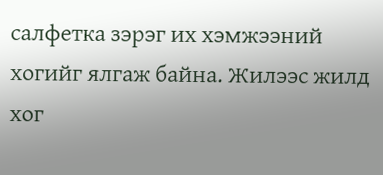салфетка зэрэг их хэмжээний хогийг ялгаж байна. Жилээс жилд хог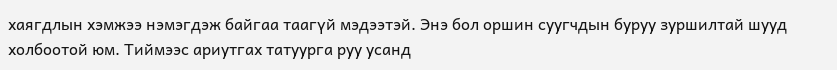хаягдлын хэмжээ нэмэгдэж байгаа таагүй мэдээтэй. Энэ бол оршин суугчдын буруу зуршилтай шууд холбоотой юм. Тиймээс ариутгах татуурга руу усанд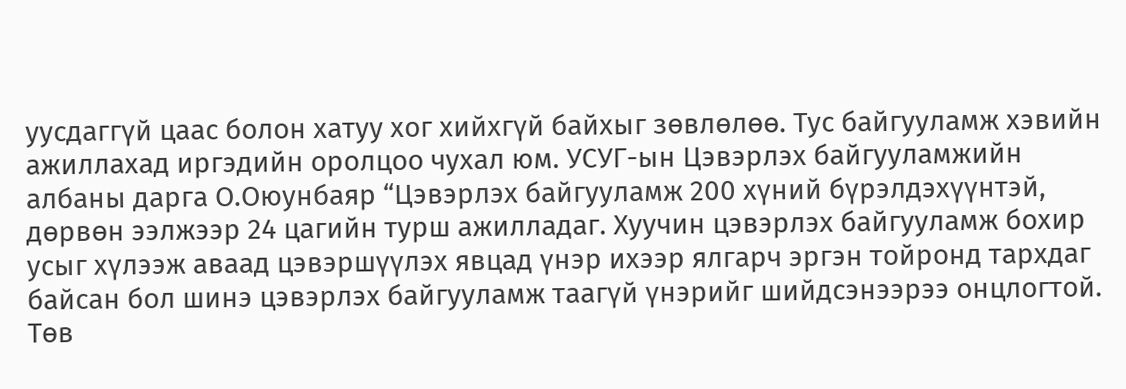уусдаггүй цаас болон хатуу хог хийхгүй байхыг зөвлөлөө. Тус байгууламж хэвийн ажиллахад иргэдийн оролцоо чухал юм. УСУГ-ын Цэвэрлэх байгууламжийн албаны дарга О.Оюунбаяр “Цэвэрлэх байгууламж 200 хүний бүрэлдэхүүнтэй, дөрвөн ээлжээр 24 цагийн турш ажилладаг. Хуучин цэвэрлэх байгууламж бохир усыг хүлээж аваад цэвэршүүлэх явцад үнэр ихээр ялгарч эргэн тойронд тархдаг байсан бол шинэ цэвэрлэх байгууламж таагүй үнэрийг шийдсэнээрээ онцлогтой. Төв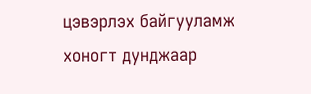цэвэрлэх байгууламж хоногт дунджаар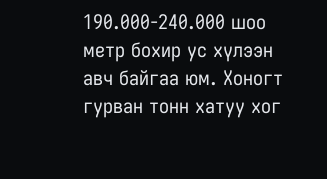190.000-240.000 шоо метр бохир ус хүлээн авч байгаа юм. Хоногт гурван тонн хатуу хог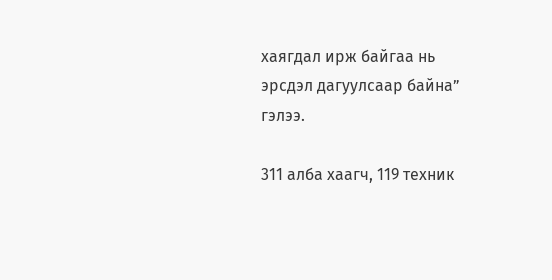хаягдал ирж байгаа нь эрсдэл дагуулсаар байна” гэлээ.

311 алба хаагч, 119 техник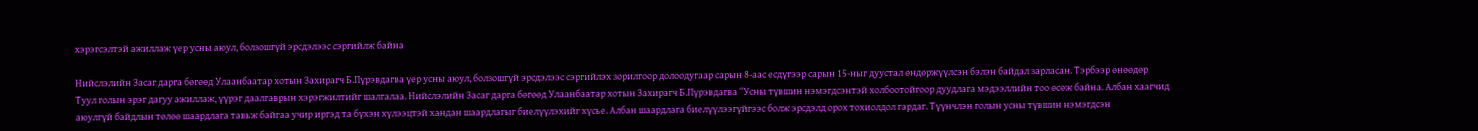хэрэгсэлтэй ажиллаж үер усны аюул, болзошгүй эрсдэлээс сэргийлж байна

Нийслэлийн Засаг дарга бөгөөд Улаанбаатар хотын Захирагч Б.Пүрэвдагва үер усны аюул, болзошгүй эрсдэлээс сэргийлэх зорилгоор долоодугаар сарын 8-аас есдүгээр сарын 15-ныг дуустал өндөржүүлсэн бэлэн байдал зарласан. Тэрбээр өнөөдөр Туул голын эрэг дагуу ажиллаж, үүрэг даалгаврын хэрэгжилтийг шалгалаа. Нийслэлийн Засаг дарга бөгөөд Улаанбаатар хотын Захирагч Б.Пүрэвдагва “Усны түвшин нэмэгдсэнтэй холбоотойгоор дуудлага мэдээллийн тоо өсөж байна. Албан хаагчид аюулгүй байдлын төлөө шаардлага тавьж байгаа учир иргэд та бүхэн хүлээцтэй хандан шаардлагыг биелүүлэхийг хүсье. Албан шаардлага биелүүлээгүйгээс болж эрсдэлд орох тохиолдол гардаг. Түүнчлэн голын усны түвшин нэмэгдсэн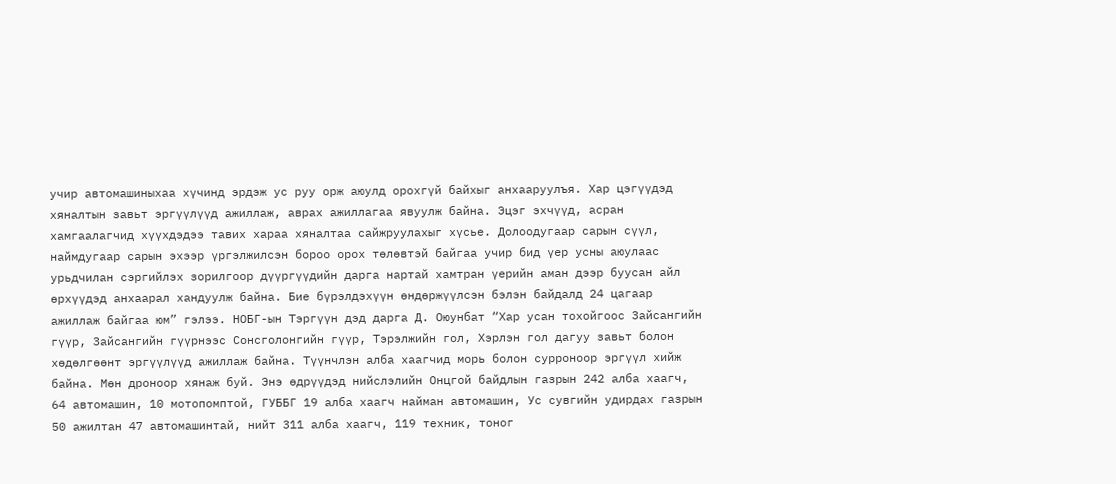учир автомашиныхаа хүчинд эрдэж ус руу орж аюулд орохгүй байхыг анхааруулъя. Хар цэгүүдэд хяналтын завьт эргүүлүүд ажиллаж, аврах ажиллагаа явуулж байна. Эцэг эхчүүд, асран хамгаалагчид хүүхдэдээ тавих хараа хяналтаа сайжруулахыг хүсье. Долоодугаар сарын сүүл, наймдугаар сарын эхээр үргэлжилсэн бороо орох төлөвтэй байгаа учир бид үер усны аюулаас урьдчилан сэргийлэх зорилгоор дүүргүүдийн дарга нартай хамтран үерийн аман дээр буусан айл өрхүүдэд анхаарал хандуулж байна. Бие бүрэлдэхүүн өндөржүүлсэн бэлэн байдалд 24 цагаар ажиллаж байгаа юм” гэлээ. НОБГ-ын Тэргүүн дэд дарга Д. Оюунбат “Хар усан тохойгоос Зайсангийн гүүр, Зайсангийн гүүрнээс Сонсголонгийн гүүр, Тэрэлжийн гол, Хэрлэн гол дагуу завьт болон хөдөлгөөнт эргүүлүүд ажиллаж байна. Түүнчлэн алба хаагчид морь болон сурроноор эргүүл хийж байна. Мөн дроноор хянаж буй. Энэ өдрүүдэд нийслэлийн Онцгой байдлын газрын 242 алба хаагч, 64 автомашин, 10 мотопомптой, ГУББГ 19 алба хаагч найман автомашин, Ус сувгийн удирдах газрын 50 ажилтан 47 автомашинтай, нийт 311 алба хаагч, 119 техник, тоног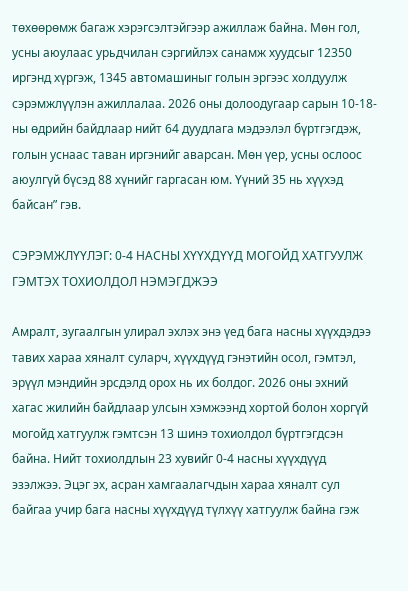төхөөрөмж багаж хэрэгсэлтэйгээр ажиллаж байна. Мөн гол, усны аюулаас урьдчилан сэргийлэх санамж хуудсыг 12350 иргэнд хүргэж, 1345 автомашиныг голын эргээс холдуулж сэрэмжлүүлэн ажиллалаа. 2026 оны долоодугаар сарын 10-18-ны өдрийн байдлаар нийт 64 дуудлага мэдээлэл бүртгэгдэж, голын уснаас таван иргэнийг аварсан. Мөн үер, усны ослоос аюулгүй бүсэд 88 хүнийг гаргасан юм. Үүний 35 нь хүүхэд байсан” гэв.

СЭРЭМЖЛҮҮЛЭГ: 0-4 НАСНЫ ХҮҮХДҮҮД МОГОЙД ХАТГУУЛЖ ГЭМТЭХ ТОХИОЛДОЛ НЭМЭГДЖЭЭ

Амралт, зугаалгын улирал эхлэх энэ үед бага насны хүүхдэдээ тавих хараа хяналт суларч, хүүхдүүд гэнэтийн осол, гэмтэл, эрүүл мэндийн эрсдэлд орох нь их болдог. 2026 оны эхний хагас жилийн байдлаар улсын хэмжээнд хортой болон хоргүй могойд хатгуулж гэмтсэн 13 шинэ тохиолдол бүртгэгдсэн байна. Нийт тохиолдлын 23 хувийг 0-4 насны хүүхдүүд эзэлжээ. Эцэг эх, асран хамгаалагчдын хараа хяналт сул байгаа учир бага насны хүүхдүүд түлхүү хатгуулж байна гэж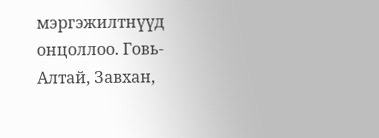мэргэжилтнүүд онцоллоо. Говь-Алтай, Завхан,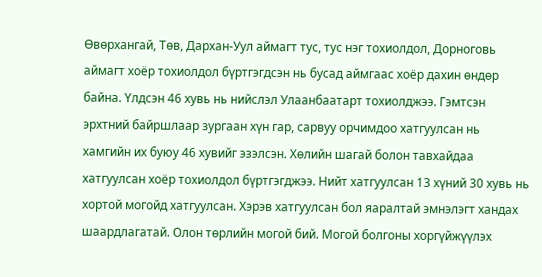Өвөрхангай, Төв, Дархан-Уул аймагт тус, тус нэг тохиолдол, Дорноговь аймагт хоёр тохиолдол бүртгэгдсэн нь бусад аймгаас хоёр дахин өндөр байна. Үлдсэн 46 хувь нь нийслэл Улаанбаатарт тохиолджээ. Гэмтсэн эрхтний байршлаар зургаан хүн гар, сарвуу орчимдоо хатгуулсан нь хамгийн их буюу 46 хувийг эзэлсэн. Хөлийн шагай болон тавхайдаа хатгуулсан хоёр тохиолдол бүртгэгджээ. Нийт хатгуулсан 13 хүний 30 хувь нь хортой могойд хатгуулсан. Хэрэв хатгуулсан бол яаралтай эмнэлэгт хандах шаардлагатай. Олон төрлийн могой бий. Могой болгоны хоргүйжүүлэх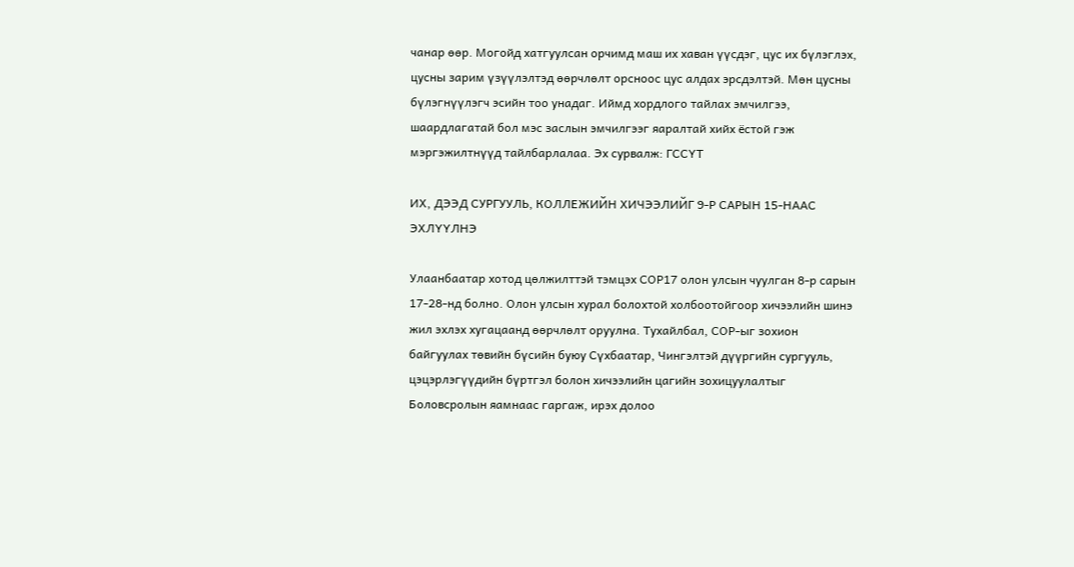чанар өөр. Могойд хатгуулсан орчимд маш их хаван үүсдэг, цус их бүлэглэх, цусны зарим үзүүлэлтэд өөрчлөлт орсноос цус алдах эрсдэлтэй. Мөн цусны бүлэгнүүлэгч эсийн тоо унадаг. Иймд хордлого тайлах эмчилгээ, шаардлагатай бол мэс заслын эмчилгээг яаралтай хийх ёстой гэж мэргэжилтнүүд тайлбарлалаа. Эх сурвалж: ГССҮТ

ИХ, ДЭЭД СУРГУУЛЬ, КОЛЛЕЖИЙН ХИЧЭЭЛИЙГ 9-Р САРЫН 15-НААС ЭХЛҮҮЛНЭ

Улаанбаатар хотод цөлжилттэй тэмцэх СОР17 олон улсын чуулган 8-р сарын 17-28-нд болно. Олон улсын хурал болохтой холбоотойгоор хичээлийн шинэ жил эхлэх хугацаанд өөрчлөлт оруулна. Тухайлбал, СОР-ыг зохион байгуулах төвийн бүсийн буюу Сүхбаатар, Чингэлтэй дүүргийн сургууль, цэцэрлэгүүдийн бүртгэл болон хичээлийн цагийн зохицуулалтыг Боловсролын яамнаас гаргаж, ирэх долоо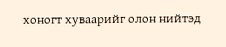хоногт хуваарийг олон нийтэд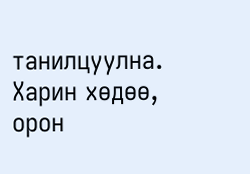танилцуулна. Харин хөдөө, орон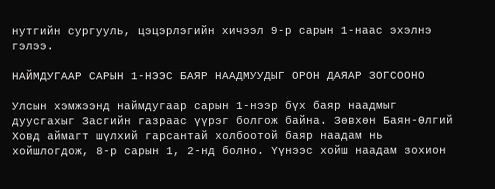нутгийн сургууль, цэцэрлэгийн хичээл 9-р сарын 1-наас эхэлнэ гэлээ.

НАЙМДУГААР САРЫН 1-НЭЭС БАЯР НААДМУУДЫГ ОРОН ДАЯАР ЗОГСООНО

Улсын хэмжээнд наймдугаар сарын 1-нээр бүх баяр наадмыг дуусгахыг Засгийн газраас үүрэг болгож байна. Зөвхөн Баян-Өлгий Ховд аймагт шүлхий гарсантай холбоотой баяр наадам нь хойшлогдож, 8-р сарын 1, 2-нд болно. Үүнээс хойш наадам зохион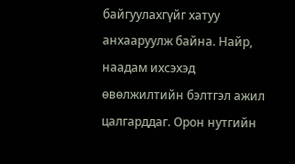байгуулахгүйг хатуу анхааруулж байна. Найр, наадам ихсэхэд өвөлжилтийн бэлтгэл ажил цалгарддаг. Орон нутгийн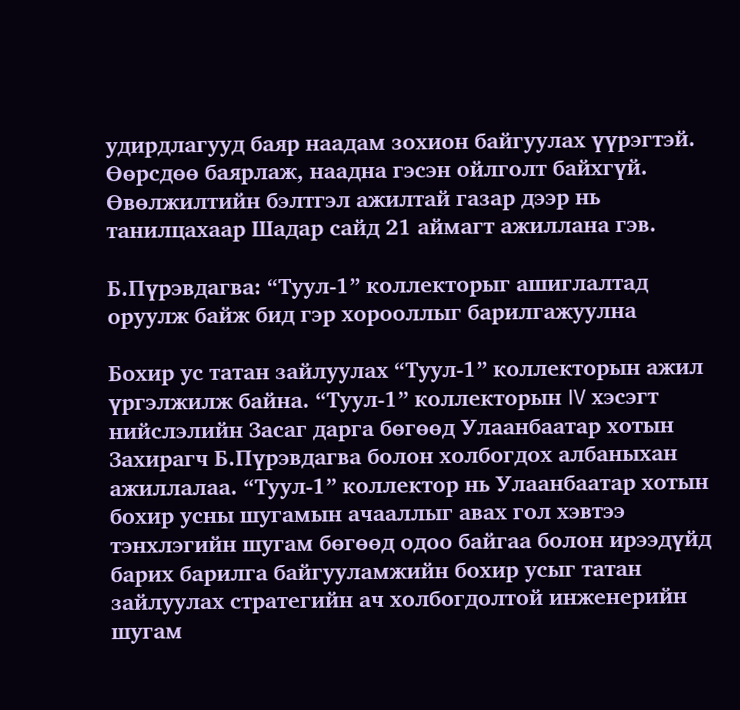удирдлагууд баяр наадам зохион байгуулах үүрэгтэй. Өөрсдөө баярлаж, наадна гэсэн ойлголт байхгүй. Өвөлжилтийн бэлтгэл ажилтай газар дээр нь танилцахаар Шадар сайд 21 аймагт ажиллана гэв.

Б.Пүрэвдагва: “Туул-1” коллекторыг ашиглалтад оруулж байж бид гэр хорооллыг барилгажуулна

Бохир ус татан зайлуулах “Туул-1” коллекторын ажил үргэлжилж байна. “Туул-1” коллекторын IV хэсэгт нийслэлийн Засаг дарга бөгөөд Улаанбаатар хотын Захирагч Б.Пүрэвдагва болон холбогдох албаныхан ажиллалаа. “Туул-1” коллектор нь Улаанбаатар хотын бохир усны шугамын ачааллыг авах гол хэвтээ тэнхлэгийн шугам бөгөөд одоо байгаа болон ирээдүйд барих барилга байгууламжийн бохир усыг татан зайлуулах стратегийн ач холбогдолтой инженерийн шугам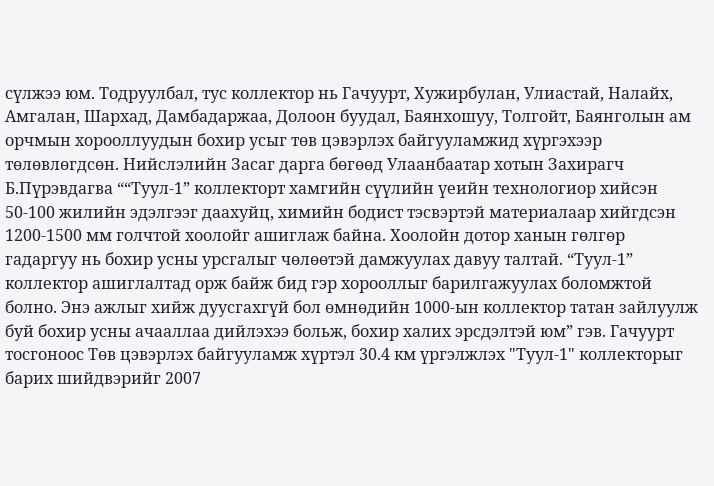сүлжээ юм. Тодруулбал, тус коллектор нь Гачуурт, Хужирбулан, Улиастай, Налайх, Амгалан, Шархад, Дамбадаржаа, Долоон буудал, Баянхошуу, Толгойт, Баянголын ам орчмын хорооллуудын бохир усыг төв цэвэрлэх байгууламжид хүргэхээр төлөвлөгдсөн. Нийслэлийн Засаг дарга бөгөөд Улаанбаатар хотын Захирагч Б.Пүрэвдагва ““Туул-1” коллекторт хамгийн сүүлийн үеийн технологиор хийсэн 50-100 жилийн эдэлгээг даахуйц, химийн бодист тэсвэртэй материалаар хийгдсэн 1200-1500 мм голчтой хоолойг ашиглаж байна. Хоолойн дотор ханын гөлгөр гадаргуу нь бохир усны урсгалыг чөлөөтэй дамжуулах давуу талтай. “Туул-1” коллектор ашиглалтад орж байж бид гэр хорооллыг барилгажуулах боломжтой болно. Энэ ажлыг хийж дуусгахгүй бол өмнөдийн 1000-ын коллектор татан зайлуулж буй бохир усны ачааллаа дийлэхээ больж, бохир халих эрсдэлтэй юм” гэв. Гачуурт тосгоноос Төв цэвэрлэх байгууламж хүртэл 30.4 км үргэлжлэх "Туул-1" коллекторыг барих шийдвэрийг 2007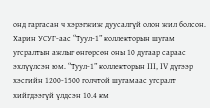онд гаргасан ч хэрэгжиж дуусалгүй олон жил болсон. Харин УСУГ-аас “Туул-1” коллекторын шугам угсралтын ажлыг өнгөрсөн оны 10 дугаар сараас эхлүүлсэн юм. “Туул-1” коллекторын III, IV дүгээр хэсгийн 1200-1500 голчтой шугамаас угсралт хийгдээгүй үлдсэн 10.4 км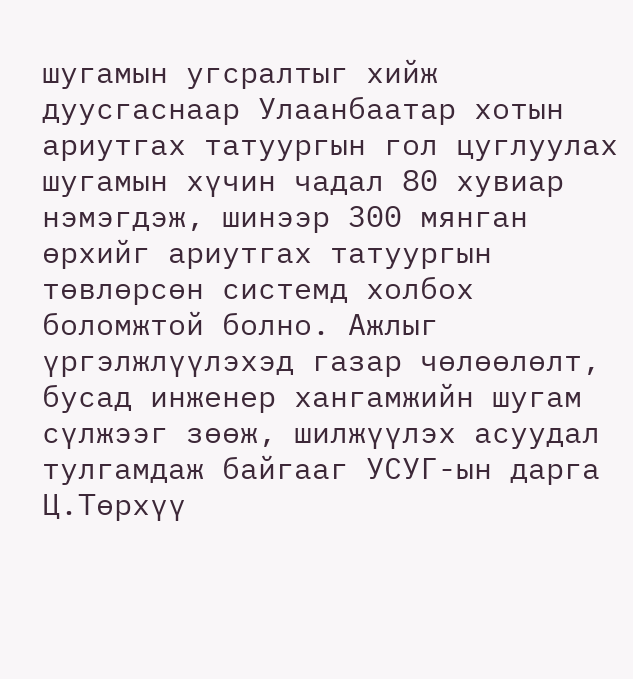шугамын угсралтыг хийж дуусгаснаар Улаанбаатар хотын ариутгах татуургын гол цуглуулах шугамын хүчин чадал 80 хувиар нэмэгдэж, шинээр 300 мянган өрхийг ариутгах татуургын төвлөрсөн системд холбох боломжтой болно. Ажлыг үргэлжлүүлэхэд газар чөлөөлөлт, бусад инженер хангамжийн шугам сүлжээг зөөж, шилжүүлэх асуудал тулгамдаж байгааг УСУГ-ын дарга Ц.Төрхүү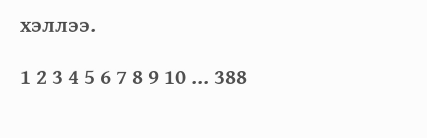хэллээ.

1 2 3 4 5 6 7 8 9 10 ... 388